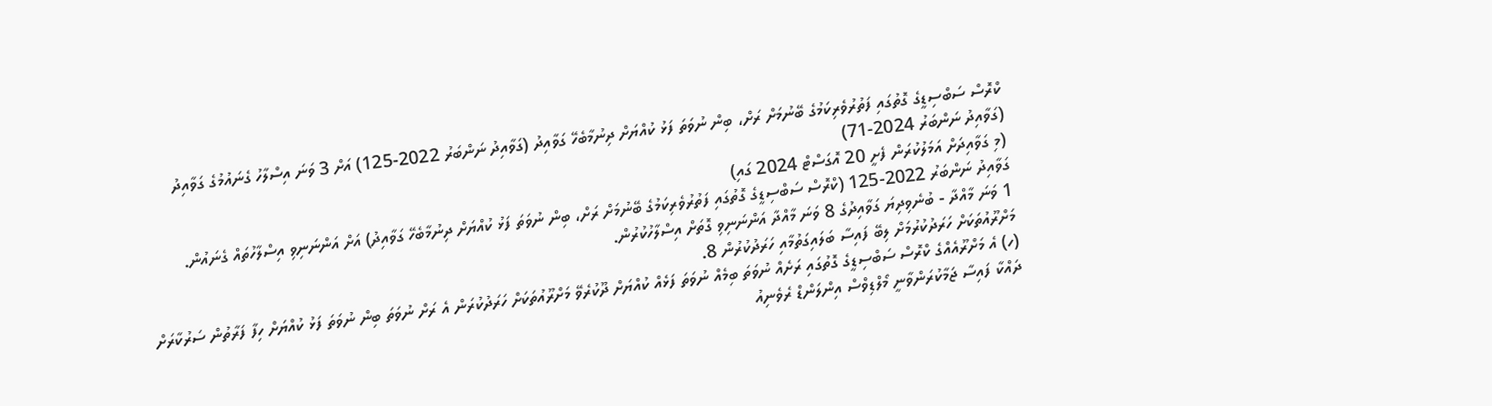ކްރޮސް ސަބްސިޑީގެ ގޮތުގައި ފަތުރުވެރިކަމުގެ ބޭނުމަށް ރަށް، ބިން ނުވަތަ ފަޅު ކުއްޔަށް ދިނުމާބެހޭ ގަވާއިދު (ގަވާއިދު ނަންބަރު 2022-125) އަށް 3 ވަނަ އިސްލާހު ގެނައުމުގެ ގަވާއިދު
(ގަވާއިދު ނަންބަރު 2024-71)
(މި ގަވާއިދަށް އަމަލުކުރަން ފެށީ 20 އޮގަސްޓް 2024 ގައި)
ގަވާއިދު ނަންބަރު 2022-125 (ކްރޮސް ސަބްސިޑީގެ ގޮތުގައި ފަތުރުވެރިކަމުގެ ބޭނުމަށް ރަށް، ބިން ނުވަތަ ފަޅު ކުއްޔަށް ދިނުމާބެހޭ ގަވާއިދު) އަށް އަންނަނިވި އިސްލާހުތައް ގެނައުން.
1 ވަނަ މާއްދާ - ބުނެވިދިޔަ ގަވާއިދުގެ 8 ވަނަ މާއްދާ އަންނަނިވި ގޮތަށް އިސްލާހުކުރުން.
މަށްރޫއުތަކަށް ހަރަދުކުރުމަށް ލިބޭ ފައިސާ ބަލައިގަތުމާއި ހަރަދުކުރުން 8.
(ހ) އެ މަށްރޫއެއްގެ ކްރޮސް ސަބްސިޑީގެ ގޮތުގައި ރަށެއް ނުވަތަ ބިމެއް ނުވަތަ ފަޅެއް ކުއްޔަށް ދޫކުރެވޭ މަށްރޫއުތަކަށް ހަރަދުކުރަން އެ ރަށް ނުވަތަ ބިން ނުވަތަ ފަޅު ކުއްޔަށް ހިފާ ފަރާތުން ސަރުކާރަށް ދައްކާ ފައިސާ ޖަމާކުރަންވާނީ މޯލްޑިވްސް އިންލަންޑް ރެވެނިއު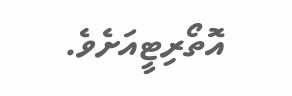އޮތޯރިޓީއަށެވެ.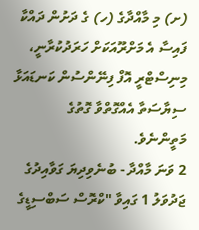(ށ) މި މާއްދާގެ (ހ) ގެ ދަށުން ދައްކާ ފައިސާ އެ މަށްރޫއަކަށް ހަރަދުކުރާނީ، މިނިސްޓްރީ އޮފް ފިނޭންސުން ކަނޑައަޅާ ސިޔާސަތާ އެއްގޮތްވާ ގޮތުގެ މަތީންނެވެ.
2 ވަނަ މާއްދާ - ބުނެވިދިޔަ ގަވާއިދުގެ ޖަދުވަލު 1 ގައިވާ "ކްރޮސް ސަބްސިޑީގެ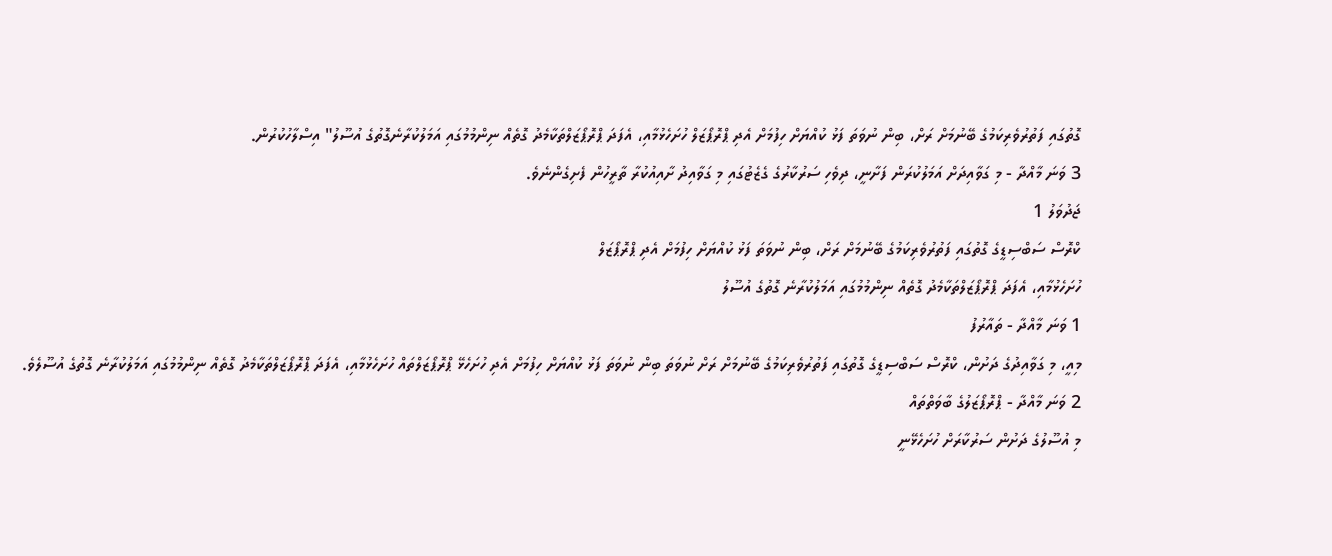ގޮތުގައި ފަތުރުވެރިކަމުގެ ބޭނުމަށް ރަށް، ބިން ނުވަތަ ފަޅު ކުއްޔަށް ހިފުމަށް އެދި ޕްރޮޕޯޒަލް ހުށަހެޅުމާއި، އެފަދަ ޕްރޮޕޯޒަލްތަކާމެދު ގޮތެއް ނިންމުމުގައި އަމަލުކުރާނެގޮތުގެ އުސޫލު" އިސްލާހުކުރުން.
3 ވަނަ މާއްދާ - މި ގަވާއިދަށް އަމަލުކުރަން ފަށާނީ، ދިވެހި ސަރުކާރުގެ ގެޒެޓުގައި މި ގަވާއިދު ށާއިއުކުރާ ތާރީހުން ފެށިގެންނެވެ.
ޖަދުވަލު 1
ކްރޮސް ސަބްސިޑީގެ ގޮތުގައި ފަތުރުވެރިކަމުގެ ބޭނުމަށް ރަށް، ބިން ނުވަތަ ފަޅު ކުއްޔަށް ހިފުމަށް އެދި ޕްރޮޕޯޒަލް
ހުށަހެޅުމާއި، އެފަދަ ޕްރޮޕޯޒަލްތަކާމެދު ގޮތެއް ނިންމުމުގައި އަމަލުކުރާނެ ގޮތުގެ އުސޫލު
1 ވަނަ މާއްދާ - ތައާރުފު
މިއީ، މި ގަވާއިދުގެ ދަށުން، ކްރޮސް ސަބްސިޑީގެ ގޮތުގައި ފަތުރުވެރިކަމުގެ ބޭނުމަށް ރަށް ނުވަތަ ބިން ނުވަތަ ފަޅު ކުއްޔަށް ހިފުމަށް އެދި ހުށަހެޅޭ ޕްރޮޕޯޒަލްތައް ހުށަހެޅުމާއި، އެފަދަ ޕްރޮޕޯޒަލްތަކާމެދު ގޮތެއް ނިންމުމުގައި އަމަލުކުރާނެ ގޮތުގެ އުސޫލެވެ.
2 ވަނަ މާއްދާ - ޕްރޮޕޯޒަލުގެ ބާވަތްތައް
މި އުސޫލުގެ ދަށުން ސަރުކާރަށް ހުށަހެޅޭނީ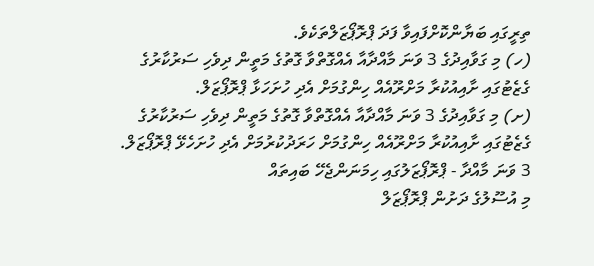ތިރީގައި ބަޔާންކޮށްފައިވާ ފަދަ ޕްރޮޕޯޒަލްތަކެވެ.
(ހ) މި ގަވާއިދުގެ 3 ވަނަ މާއްދާއާ އެއްގޮތްވާ ގޮތުގެ މަތީން ދިވެހި ސަރުކާރުގެ ގެޒެޓުގައި ށާއިއުކުރާ މަށްރޫއެއް ހިންގުމަށް އެދި ހުށަހަޅާ ޕްރޮޕޯޒަލް.
(ށ) މި ގަވާއިދުގެ 3 ވަނަ މާއްދާއާ އެއްގޮތްވާ ގޮތުގެ މަތީން ދިވެހި ސަރުކާރުގެ ގެޒެޓުގައި ށާއިއުކުރާ މަށްރޫއެއް ހިންގުމަށް ހަރަދުކުރުމަށް އެދި ހުށަހެޅޭ ޕްރޮޕޯޒަލް.
3 ވަނަ މާއްދާ - ޕްރޮޕޯޒަލުގައި ހިމަނަންޖެހޭ ބައިތައް
މި އުސޫލުގެ ދަށުން ޕްރޮޕޯޒަލް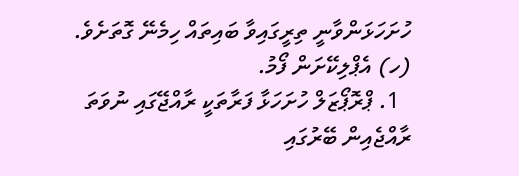ހުށަހަޅަންވާނީ ތިރީގައިވާ ބައިތައް ހިމެނޭ ގޮތަށެވެ.
(ހ) އެޕްލިކޭށަން ފޯމު.
  1. ޕްރޮޕޯޒަލް ހުށަހަޅާ ފަރާތަކީ ރާއްޖޭގައި ނުވަތަ ރާއްޖެއިން ބޭރުގައި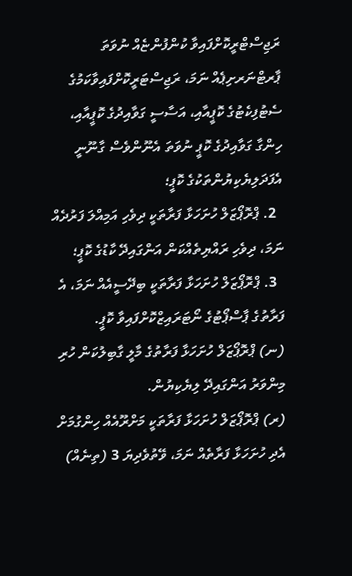ރަޖިސްޓްރީކޮށްފައިވާ ކުންފުންޏެއް ނުވަތަ ޕާރޓްނަރށިޕެއް ނަމަ، ރަޖިސްޓަރީކޮށްފައިވާކަމުގެ ސެޓުފިކެޓުގެ ކޮޕީއާއި، އަސާސީ ގަވާއިދުގެ ކޮޕީއާއި، ހިންގާ ގަވާއިދުގެ ކޮޕީ ނުވަތަ އެނޫންވެސް ގާނޫނީ އެފަދަލިޔެކިޔުންތަކުގެ ކޮޕީ؛
  2. ޕްރޮޕޯޒަލް ހުށަހަޅާ ފަރާތަކީ ދިވެހި އަމިއްލަ ފަރުދެއް ނަމަ، ދިވެހި ރައްޔިތެއްކަން އަންގައިދޭ ކާޑުގެ ކޮޕީ؛
  3. ޕްރޮޕޯޒަލް ހުށަހަޅާ ފަރާތަކީ ބިދޭސީއެއް ނަމަ، އެ ފަރާތުގެ ޕާސްޕޯޓުގެ ނޯޓަރައިޒްކޮށްފައިވާ ކޮޕީ.
(ނ) ޕްރޮޕޯޒަލް ހުށަހަޅާ ފަރާތުގެ މާލީ ގާބިލުކަން ހުރި މިންވަރު އަންގައިދޭ ލިޔެކިޔުން.
(ރ) ޕްރޮޕޯޒަލް ހުށަހަޅާ ފަރާތަކީ މަށްރޫއެއް ހިންގުމަށް އެދި ހުށަހަޅާ ފަރާތެއް ނަމަ، ވޭތުވެދިޔަ 3 (ތިނެއް)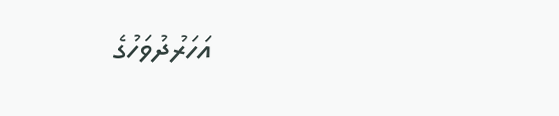އަހަރުދުވަހުގެ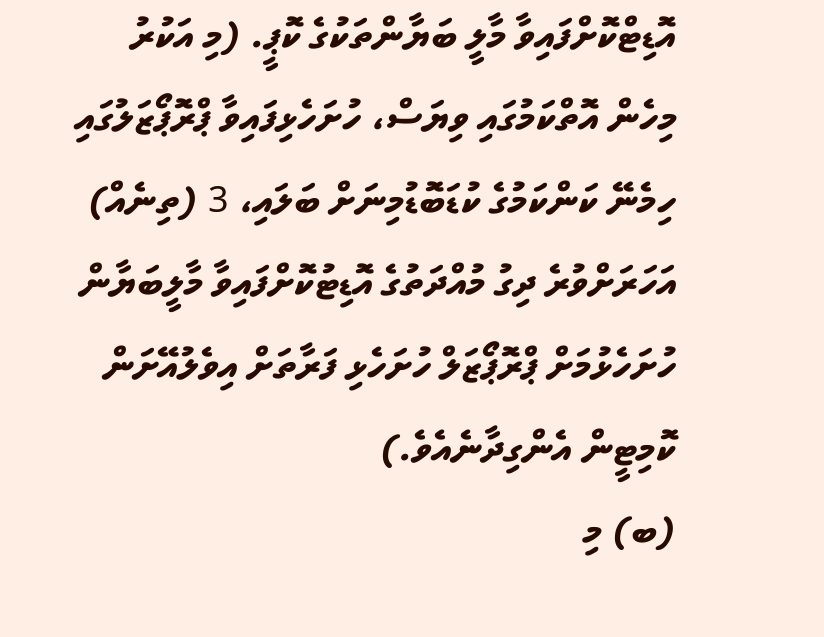އޮޑިޓްކޮށްފައިވާ މާލީ ބަޔާންތަކުގެ ކޮޕީ. (މި އަކުރު މިހެން އޮތްކަމުގައި ވިޔަސް، ހުށަހެޅިފައިވާ ޕްރޮޕޯޒަލުގައި ހިމެނޭ ކަންކަމުގެ ކުޑަބޮޑުމިނަށް ބަލައި، 3 (ތިނެއް) އަހަރަށްވުރެ ދިގު މުއްދަތުގެ އޮޑިޓުކޮށްފައިވާ މާލީބަޔާން ހުށަހެޅުމަށް ޕްރޮޕޯޒަލް ހުށަހެޅި ފަރާތަށް އިވެލުއޭށަން ކޮމިޓީން އެންގިދާނެއެވެ.)
(ބ) މި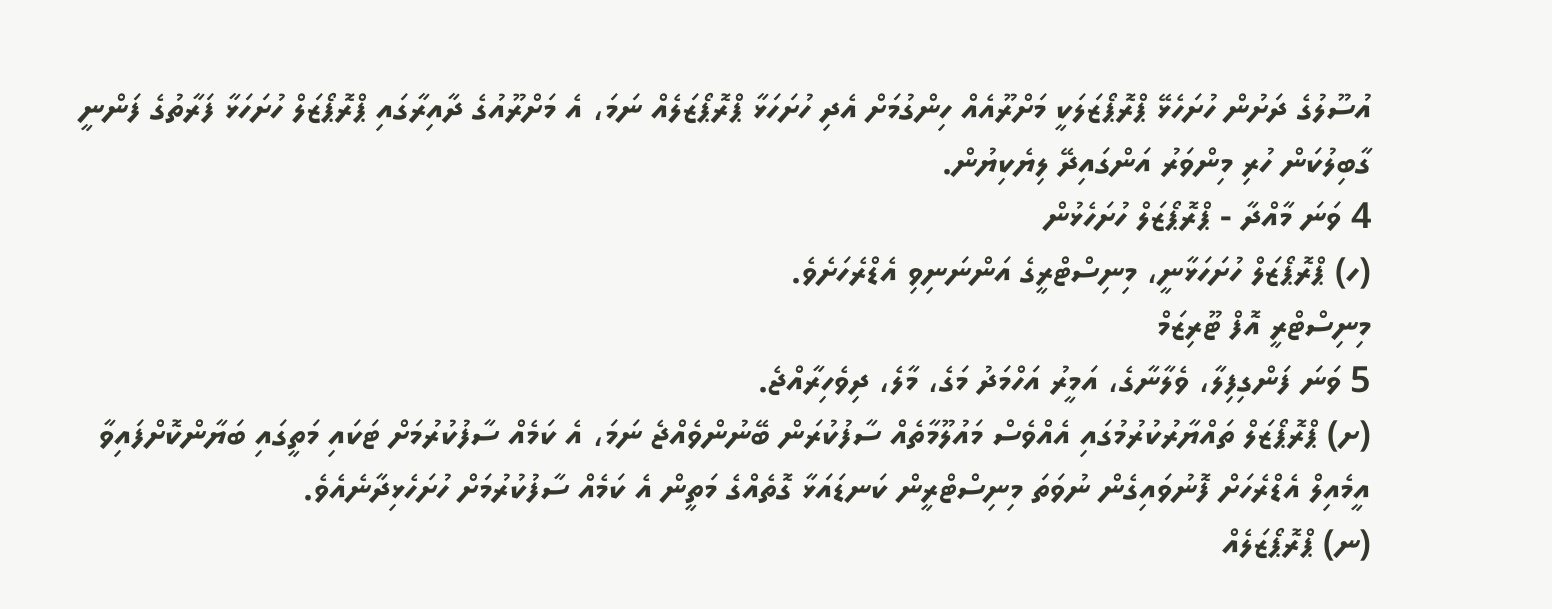އުސޫލުގެ ދަށުން ހުށަހެޅޭ ޕްރޮޕޯޒަލަކީ މަށްރޫއެއް ހިންގުމަށް އެދި ހުށަހަޅާ ޕްރޮޕޯޒަލެއް ނަމަ، އެ މަށްރޫއުގެ ދާއިރާގައި ޕްރޮޕޯޒަލް ހުށަހަޅާ ފަރާތުގެ ފަންނީ ގާބިލުކަން ހުރި މިންވަރު އަންގައިދޭ ލިޔެކިޔުން.
4 ވަނަ މާއްދާ - ޕްރޮޕޯޒަލް ހުށަހެޅުން
(ހ) ޕްރޮޕޯޒަލް ހުށަހަޅާނީ، މިނިސްޓްރީގެ އަންނަނިވި އެޑްރެހަށެވެ.
މިނިސްޓްރީ އޮފް ޓޫރިޒަމް
5 ވަނަ ފަންގިފިލާ، ވެލާނާގެ، އަމީރު އަހްމަދު މަގެ، މާލެ، ދިވެހިރާއްޖެ.
(ށ) ޕްރޮޕޯޒަލް ތައްޔާރުކުރުމުގައި އެއްވެސް މައުލޫމާތެއް ސާފުކުރަން ބޭނުންވެއްޖެ ނަމަ، އެ ކަމެއް ސާފުކުރުމަށް ޓަކައި މަތީގައި ބަޔާންކޮށްފައިވާ އީމެއިލް އެޑްރެހަށް ފޮނުވައިގެން ނުވަތަ މިނިސްޓްރީން ކަނޑައަޅާ ގޮތެއްގެ މަތީން އެ ކަމެއް ސާފުކުރުމަށް ހުށަހެޅިދާނެއެވެ.
(ނ) ޕްރޮޕޯޒަލެއް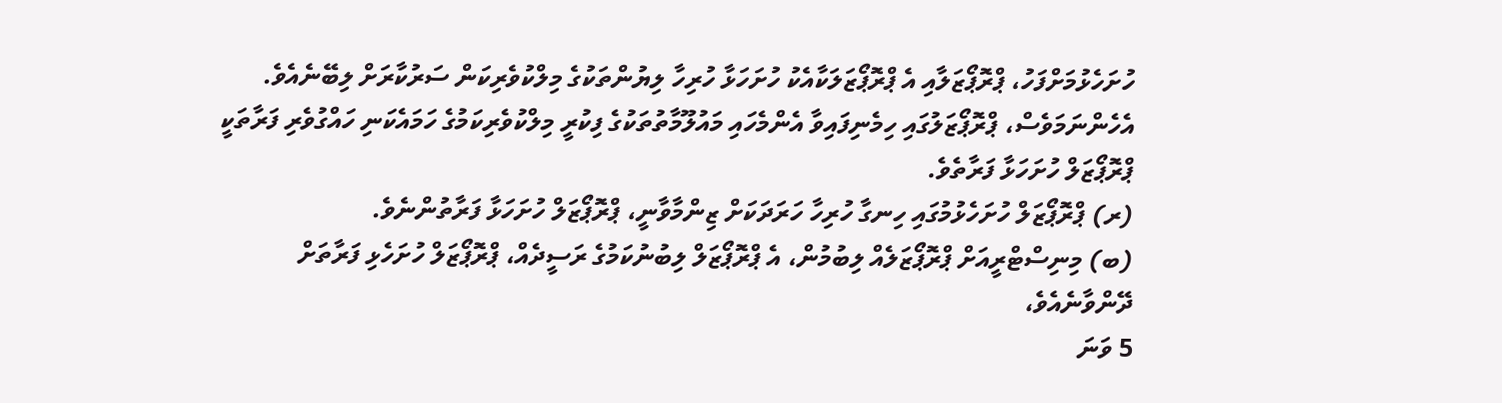ހުށަހެޅުމަށްފަހު، ޕްރޮޕޯޒަލާއި އެ ޕްރޮޕޯޒަލަކާއެކު ހުށަހަޅާ ހުރިހާ ލިޔުންތަކުގެ މިލްކުވެރިކަން ސަރުކާރަށް ލިބޭނެއެވެ. އެހެންނަމަވެސް، ޕްރޮޕޯޒަލުގައި ހިމެނިފައިވާ އެންމެހައި މައުލޫމާތުތަކުގެ ފިކުރީ މިލްކުވެރިކަމުގެ ހަމައެކަނި ހައްގުވެރި ފަރާތަކީ ޕްރޮޕޯޒަލް ހުށަހަޅާ ފަރާތެވެ.
(ރ) ޕްރޮޕޯޒަލް ހުށަހެޅުމުގައި ހިނގާ ހުރިހާ ހަރަދަކަށް ޒިންމާވާނީ، ޕްރޮޕޯޒަލް ހުށަހަޅާ ފަރާތުންނެވެ.
(ބ) މިނިސްޓްރީއަށް ޕްރޮޕޯޒަލެއް ލިބުމުން، އެ ޕްރޮޕޯޒަލް ލިބުނުކަމުގެ ރަސީދެއް، ޕްރޮޕޯޒަލް ހުށަހެޅި ފަރާތަށް ދޭންވާނެއެވެ،
5 ވަނަ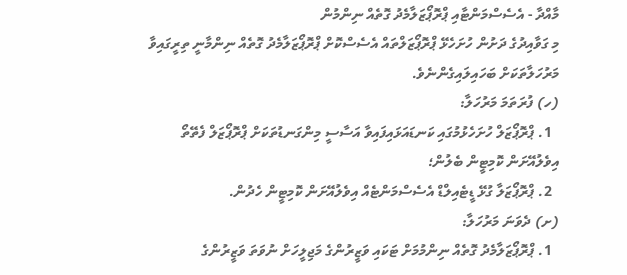މާއްދާ - އެސެސްމަންޓާއި ޕްރޮޕޯޒަލާމެދު ގޮތެއް ނިންމުން
މި ގަވާއިދުގެ ދަށުން ހުށަހެޅޭ ޕްރޮޕޯޒަލްތައް އެސެސްކޮށް ޕްރޮޕޯޒަލާމެދު ގޮތެއް ނިންމާނީ ތިރީގައިވާ މަރުހަލާތަކަށް ބަހައިލައިގެންނެވެ.
(ހ) ފުރަތަމަ މަރުހަލާ:
  1. ޕްރޮޕޯޒަލް ހުށަހެޅުމުގައި ކަނޑައަޅައިފައިވާ އަސާސީ މިންގަނޑުތަކަށް ޕްރޮޕޯޒަލް ފެތޭތޯ އިވެލުއޭށަން ކޮމިޓީން ބެލުން؛
  2. ޕްރޮޕޯޒަލާ ގުޅޭ ޑީޓެއިލްޑް އެސެސްމަންޓެއް އިވެލުއޭށަން ކޮމިޓީން ހެދުން.
(ށ) ދެވަނަ މަރުހަލާ:
  1. ޕްރޮޕޯޒަލާމެދު ގޮތެއް ނިންމުމަށް ޓަކައި ވަޒީރުންގެ މަޖިލީހަށް ނުވަތަ ވަޒީރުންގެ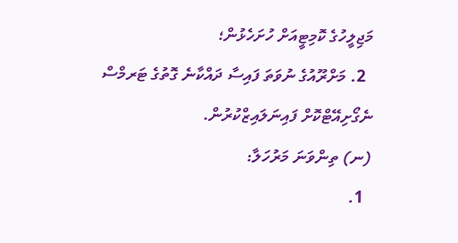މަޖިލީހުގެ ކޮމިޓީއަށް ހުށަހެޅުން؛
  2. މަށްރޫއުގެ ނުވަތަ ފައިސާ ދައްކާނެ ގޮތުގެ ޓަރމްސް ނެގޯށިއޭޓްކޮށް ފައިނަލައިޒްކުރުން.
(ނ) ތިންވަނަ މަރުހަލާ:
  1.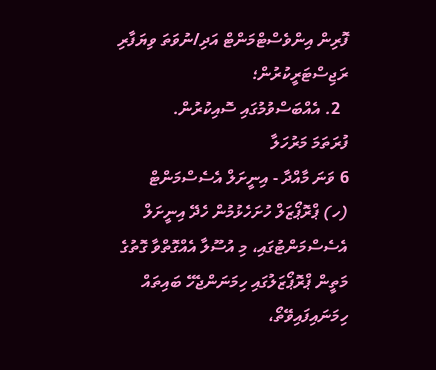ފޮރިން އިންވެސްޓްމަންޓް އަދި/ނުވަތަ ވިޔަފާރި ރަޖިސްޓަރީކުރުން؛
  2. އެއްބަސްވުމުގައި ސޮއިކުރުން.
ފުރަތަމަ މަރުހަލާ
6 ވަނަ މާއްދާ - އިނީށަލް އެސެސްމަންޓް
(ހ) ޕްރޮޕޯޒަލް ހުށަހެޅުމުން ހެދޭ އިނީށަލް އެސެސްމަންޓުގައި، މި އުސޫލާ އެއްގޮތްވާ ގޮތުގެ މަތީން ޕްރޮޕޯޒަލުގައި ހިމަނަންޖެހޭ ބައިތައް ހިމަނައިފައިވޭތޯ،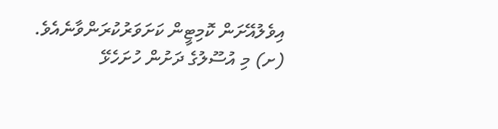އިވެލުއޭށަން ކޮމިޓީން ކަށަވަރުކުރަންވާނެއެވެ.
(ށ) މި އުސޫލުގެ ދަށުން ހުށަހެޅޭ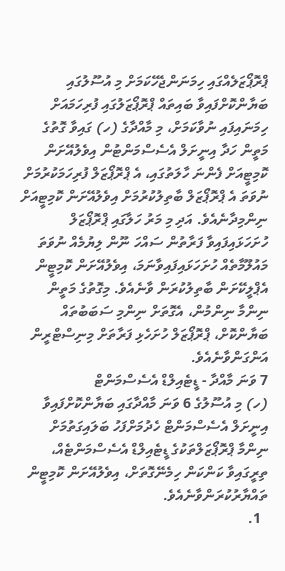ޕްރޮޕޯޒަލެއްގައި ހިމަނަންޖެހޭކަމަށް މި އުސޫލުގައި ބަޔާންކޮށްފައިވާ ބައިތައް ޕްރޮޕޯޒަލުގައި ފުރިހަމައަށް ހިމަނައިފައި ނުވާކަމަށް، މި މާއްދާގެ (ހ) ގައިވާ ގޮތުގެ މަތީން ހަދާ އިނީށަލް އެސެސްމަންޓުން އިވެލުއޭށަން ކޮމިޓީއަށް ފެންނަ ހާލަތުގައި، އެ ޕްރޮޕޯޒަލް ފުރިހަމަކުރުމަށް ނުވަތަ އެ ޕްރޮޕޯޒަލް ބާތިލުކުރުމަށް އިވެލުއޭށަން ކޮމިޓީއަށް ނިންމިދާނެއެވެ. އަދި މި މަރު ހަލާގައި ޕްރޮޕޯޒަލް ހުށަހަޅައިފައިވާ ފަރާތުން ސައްހަ ނޫން ލިޔުމެއް ނުވަތަ މައުލޫމާތެއް ހުށަހަޅައިފައިވާނަމަ، އިވެލުއޭށަން ކޮމިޓީން އެޕްލީކޭށަން ބާތިލުކުރަން ވާނެއެވެ. މިގޮތުގެ މަތީން ނިންމާ ނިންމުން، އެގޮތަށް ނިންމި ސަބަބުތައް ބަޔާންކޮށް، ޕްރޮޕޯޒަލް ހުށަހެޅި ފަރާތަށް މިނިސްޓްރީން އަންގަންވާނެއެވެ.
7 ވަނަ މާއްދާ - ޑީޓެއިލްޑް އެސެސްމަންޓް
(ހ) މި އުސޫލުގެ 6 ވަނަ މާއްދާގައި ބަޔާންކޮށްފައިވާ އިނީށަލް އެސެސްމަންޓް ހެދުމަށްފަހު ބަލައިގަތުމަށް ނިންމާ ޕްރޮޕޯޒަލްތަކުގެ ޑީޓެއިލްޑް އެސެސްމަންޓެއް، ތިރީގައިވާ ކަންކަން ހިމެނޭގޮތަށް، އިވެލުއޭށަން ކޮމިޓީން ތައްޔާރުކުރަންވާނެއެވެ.
  1.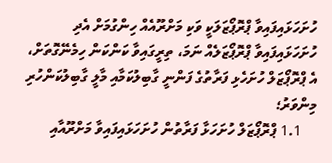ހުށަހަޅައިފައިވާ ޕްރޮޕޯޒަލަކީ ވަކި މަށްރޫއެއް ހިންގުމަށް އެދި ހުށަހަޅައިފައިވާ ޕްރޮޕޯޒަލެއް ނަމަ، ތިރީގައިވާ ކަންކަން ހިމެނޭގޮތަށް، އެ ޕްރޮޕޯޒަލް ހުށަހެޅި ފަރާތުގެ ފަންނީ ގާބިލުކަމާއި މާލީ ގާބިލުކަންހުރި މިންވަރު؛
    1.1 ޕްރޮޕޯޒަލް ހުށަހަޅާ ފަރާތުން ހުށަހަޅައިފައިވާ މަށްރޫއާއި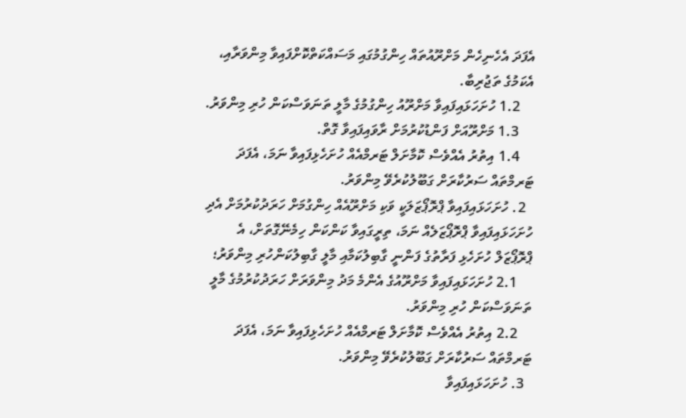އެފަދަ އެހެނިހެން މަށްރޫއުތައް ހިންގުމުގައި މަސައްކަތްކޮށްފައިވާ މިންވަރާއި، އެކަމުގެ ތަޖުރިބާ.
    1.2 ހުށަހަޅައިފައިވާ މަށްރޫއު ހިންގުމުގެ މާލީ ތަނަވަސްކަން ހުރި މިންވަރު.
    1.3 މަށްރޫއަށް ފަންޑުކުރުމަށް ރާވައިފައިވާ ގޮތް.
    1.4 އިތުރު އެއްވެސް ކޮމާށަލް ޓަރމްއެއް ހުށަހެޅިފައިވާ ނަމަ، އެފަދަ ޓަރމްތައް ސަރުކާރަށް ގަބޫލުކުރެވޭ މިންވަރު.
  2. ހުށަހަޅައިފައިވާ ޕްރޮޕޯޒަލަކީ ވަކި މަށްރޫއެއް ހިންގުމަށް ހަރަދުކުރުމަށް އެދި ހުށަހަޅައިފައިވާ ޕްރޮޕޯޒަލެއް ނަމަ، ތިރީގައިވާ ކަންކަން ހިމެނޭގޮތަށް، އެ ޕްރޮޕޯޒަލް ހުށަހެޅި ފަރާތުގެ ފަންނީ ގާބިލުކަމާއި މާލީ ގާބިލުކަންހުރި މިންވަރު؛
    2.1 ހުށަހަޅައިފައިވާ މަށްރޫއުގެ އެންމެ މަދު މިންވަރަށް ހަރަދުކުރުމުގެ މާލީ ތަނަވަސްކަން ހުރި މިންވަރު.
    2.2 އިތުރު އެއްވެސް ކޮމާށަލް ޓަރމްއެއް ހުށަހެޅިފައިވާ ނަމަ، އެފަދަ ޓަރމްތައް ސަރުކާރަށް ގަބޫލުކުރެވޭ މިންވަރު.
  3. ހުށަހަޅައިފައިވާ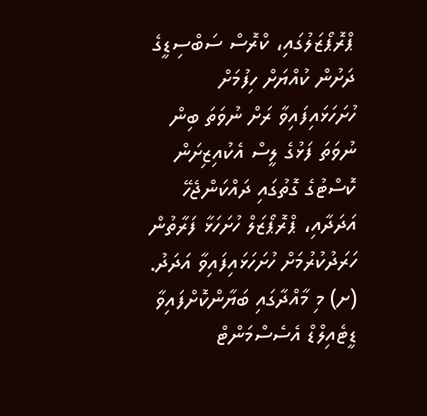ޕްރޮޕޯޒަލުގައި، ކްރޮސް ސަބްސިޑީގެ ދަށުން ކުއްޔަށް ހިފުމަށް ހުށަހަޅައިފައިވާ ރަށް ނުވަތަ ބިން ނުވަތަ ފަޅުގެ ލީސް އެކުއިޒިށަން ކޮސްޓުގެ ގޮތުގައި ދައްކަންޖެހޭ އަދަދާއި، ޕްރޮޕޯޒަލް ހުށަހަޅާ ފަރާތުން ހަރަދުކުރުމަށް ހުށަހަޅައިފައިވާ އަދަދު.
(ށ) މި މާއްދާގައި ބަޔާންކޮށްފައިވާ ޑީޓެއިލްޑް އެސެސްމަންޓް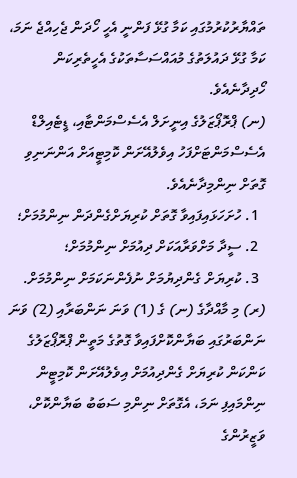ތައްޔާރުކުރުމުގައި ކަމާ ގުޅޭ ފަންނީ އެހީ ހޯދަން ޖެހިއްޖެ ނަމަ، ކަމާ ގުޅޭ ދައުލަތުގެ މުއައްސަސާތަކުގެ އެހީތެރިކަން ހޯދިދާނެއެވެ.
(ނ) ޕްރޮޕޯޒަލުގެ އިނީށަލް އެސެސްމަންޓާއި، ޑީޓެއިލްޑް އެސެސްމަންޓަށްފަހު އިވެލުއޭށަން ކޮމިޓީއަށް އަންނަނިވި ގޮތަށް ނިންމިދާނެއެވެ.
  1. ހުށަހަޅައިފައިވާ ގޮތަށް ކުރިޔަށްގެންދަން ނިންމުމަށް؛
  2. ސީދާ މަށްވަރާއަކަށް ދިއުމަށް ނިންމުމަށް؛
  3. ކުރިޔަށް ގެންދިޔުމަށް ނުފެންނަކަމަށް ނިންމުމަށް.
(ރ) މި މާއްދާގެ (ނ) ގެ (1) ވަނަ ނަންބަރާއި (2) ވަނަ ނަންބަރުގައި ބަޔާންކޮށްފައިވާ ގޮތުގެ މަތީން ޕްރޮޕޯޒަލުގެ ކަންކަން ކުރިޔަށް ގެންދިއުމަށް އިވެލުއޭށަން ކޮމިޓީން ނިންމައިފި ނަމަ، އެގޮތަށް ނިންމި ސަބަބު ބަޔާންކޮށް، ވަޒީރުންގެ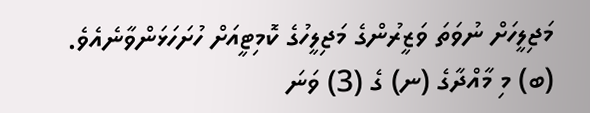މަޖިލީހަށް ނުވަތަ ވަޒީރުންގެ މަޖިލީހުގެ ކޮމިޓީއަށް ހުށަހަޅަންވާނެއެވެ.
(ބ) މި މާއްދާގެ (ނ) ގެ (3) ވަނަ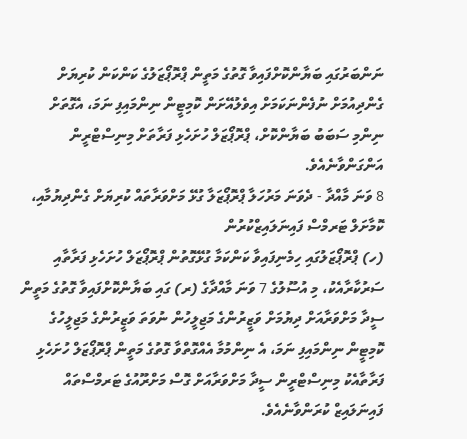ނަންބަރުގައި ބަޔާންކޮށްފައިވާ ގޮތުގެ މަތީން ޕްރޮޕޯޒަލުގެ ކަންކަން ކުރިޔަށް ގެންދިއުމަށް ނުފެންނަކަމަށް އިވެލުއޭށަން ކޮމިޓީން ނިންމައިފި ނަމަ، އެގޮތަށް ނިންމި ސަބަބު ބަޔާންކޮށް، ޕްރޮޕޯޒަލް ހުށަހެޅި ފަރާތަށް މިނިސްޓްރީން އަންގަންވާނެއެވެ.
8 ވަނަ މާއްދާ - ދެވަނަ މަރުހަލާ ޕްރޮޕޯޒަލާ ގުޅޭ މަށްވަރާތައް ކުރިޔަށް ގެންދިޔުމާއި، ކޮމާށަލް ޓަރމްސް ފައިނަލައިޒްކުރުން
(ހ) ޕްރޮޕޯޒަލުގައި ހިމެނިފައިވާ ކަންކަމާ ގުޅޭގޮތުން ޕްރޮޕޯޒަލް ހުށަހެޅި ފަރާތާއި ސަރުކާރާއެކު، މި އުސޫލުގެ 7 ވަނަ މާއްދާގެ (ރ) ގައި ބަޔާންކޮށްފައިވާ ގޮތުގެ މަތީން ސީދާ މަށްވަރާއަށް ދިޔުމަށް ވަޒީރުންގެ މަޖިލީހުން ނުވަތަ ވަޒީރުންގެ މަޖިލީހުގެ ކޮމިޓީން ނިންމައިފި ނަމަ، އެ ނިންމުމާ އެއްގޮތްވާ ގޮތުގެ މަތީން ޕްރޮޕޯޒަލް ހުށަހެޅި ފަރާތާއެކު މިނިސްޓްރީން ސީދާ މަށްވަރާއަށް ގޮސް މަށްރޫއުގެ ޓަރމްސްތައް ފައިނަލައިޒް ކުރަންވާނެއެވެ.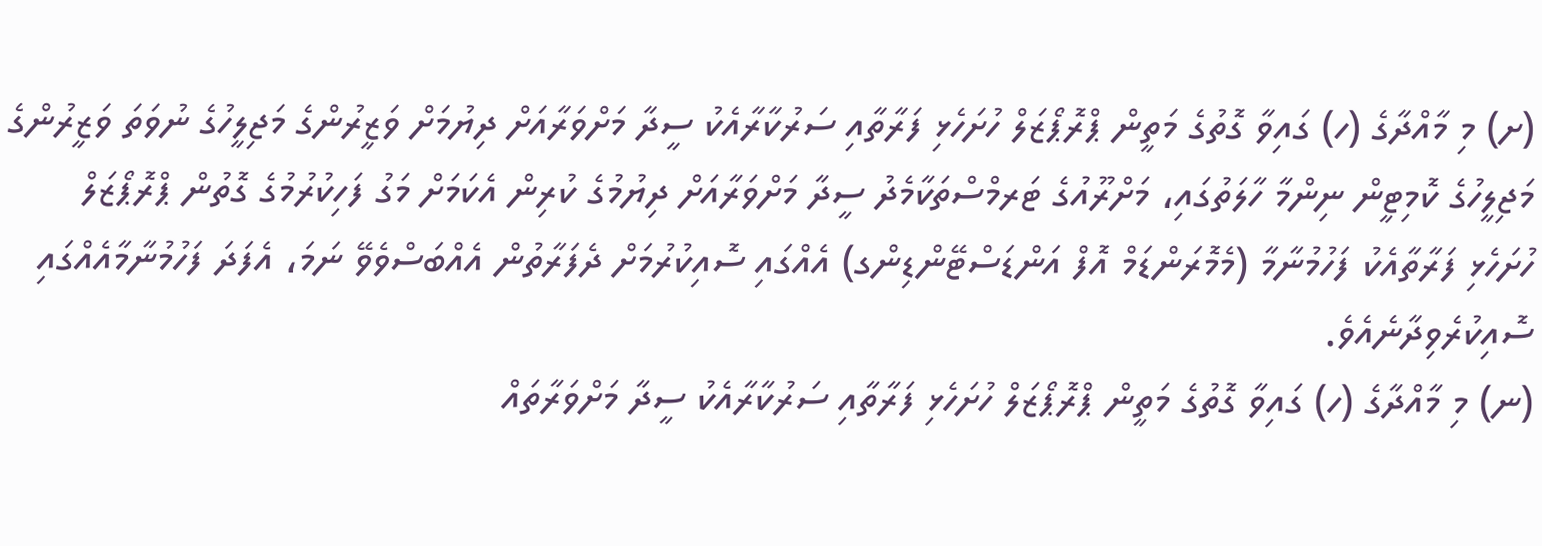(ށ) މި މާއްދާގެ (ހ) ގައިވާ ގޮތުގެ މަތީން ޕްރޮޕޯޒަލް ހުށަހެޅި ފަރާތާއި ސަރުކާރާއެކު ސީދާ މަށްވަރާއަށް ދިޔުމަށް ވަޒީރުންގެ މަޖިލީހުގެ ނުވަތަ ވަޒީރުންގެ މަޖިލީހުގެ ކޮމިޓީން ނިންމާ ހާލަތުގައި، މަށްރޫއުގެ ޓަރމްސްތަކާމެދު ސީދާ މަށްވަރާއަށް ދިޔުމުގެ ކުރިން އެކަމަށް މަގު ފަހިކުރުމުގެ ގޮތުން ޕްރޮޕޯޒަލް ހުށަހެޅި ފަރާތާއެކު ފަހުމުނާމާ (މެމޮރަންޑަމް އޮފް އަންޑަސްޓޭންޑިންގ) އެއްގައި ސޮއިކުރުމަށް ދެފަރާތުން އެއްބަސްވެވޭ ނަމަ، އެފަދަ ފަހުމުނާމާއެއްގައި ސޮއިކުރެވިދާނެއެވެ.
(ނ) މި މާއްދާގެ (ހ) ގައިވާ ގޮތުގެ މަތީން ޕްރޮޕޯޒަލް ހުށަހެޅި ފަރާތާއި ސަރުކާރާއެކު ސީދާ މަށްވަރާތައް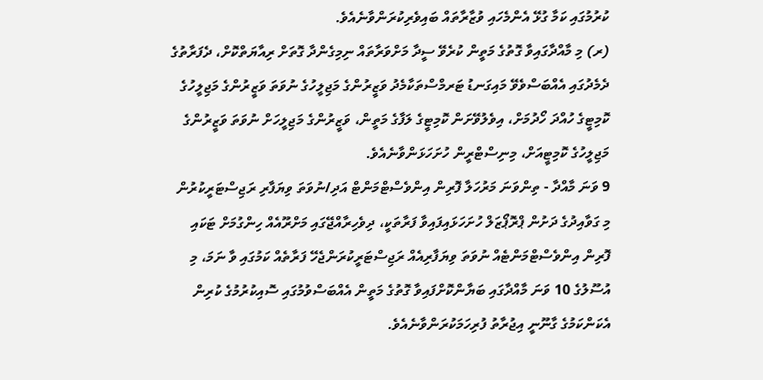ކުރުމުގައި ކަމާ ގުޅޭ އެންމެހައި ވުޒާރާތައް ބައިވެރިކުރަންވާނެއެވެ.
(ރ) މި މާއްދާގައިވާ ގޮތުގެ މަތީން ކުރެވޭ ސީދާ މަށްވަރާތައް ނިމިގެންދާ ގޮތަށް ރިއާޔަތްކޮށް، ދެފަރާތުގެ ދެމެދުގައި އެއްބަސްވެވޭ މައިގަނޑު ޓަރމްސްތަކާމެދު ވަޒީރުންގެ މަޖިލީހުގެ ނުވަތަ ވަޒީރުންގެ މަޖިލީހުގެ ކޮމިޓީގެ ހުއްދަ ހޯދުމަށް، އިވެލުވޭށަން ކޮމިޓީގެ ލަފާގެ މަތީން، ވަޒީރުންގެ މަޖިލީހަށް ނުވަތަ ވަޒީރުންގެ މަޖިލީހުގެ ކޮމިޓީއަށް، މިނިސްޓްރީން ހުށަހަޅަންވާނެއެވެ.
9 ވަނަ މާއްދާ - ތިންވަނަ މަރުހަލާ ފޮރިން އިންވެސްޓްމަންޓް އަދި/ނުވަތަ ވިޔަފާރި ރަޖިސްޓަރީކުރުން
މި ގަވާއިދުގެ ދަށުން ޕްރޮޕޯޒަލް ހުށަހަޅައިފައިވާ ފަރާތަކީ، ދިވެހިރާއްޖޭގައި މަށްރޫއެއް ހިންގުމަށް ޓަކައި ފޮރިން އިންވެސްޓްމަންޓެއް ނުވަތަ ވިޔަފާރިއެއް ރަޖިސްޓަރީކުރަންޖެހޭ ފަރާތެއް ކަމުގައި ވާ ނަމަ، މި އުސޫލުގެ 10 ވަނަ މާއްދާގައި ބަޔާންކޮށްފައިވާ ގޮތުގެ މަތީން އެއްބަސްވުމުގައި ސޮއިކުރުމުގެ ކުރިން އެކަންކަމުގެ ގާނޫނީ އިޖުރާތު ފުރިހަމަކުރަންވާނެއެވެ.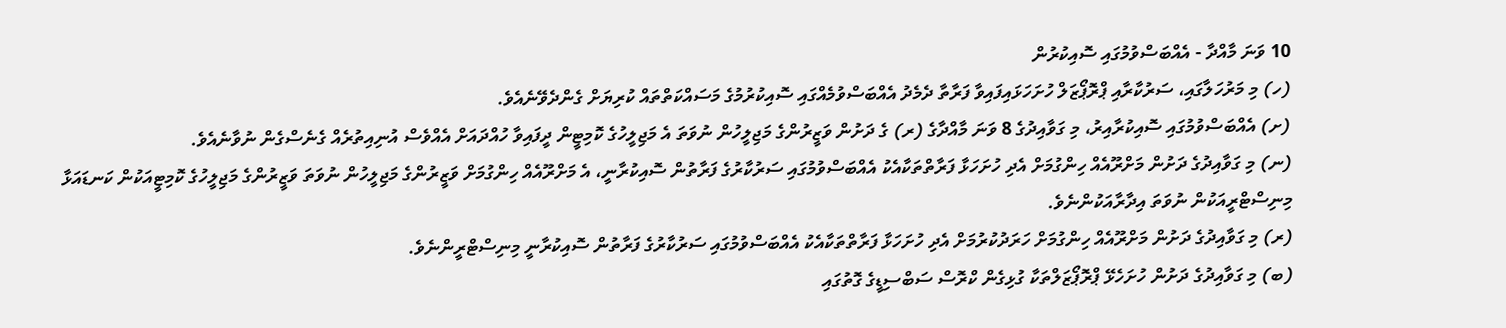10 ވަނަ މާއްދާ - އެއްބަސްވުމުގައި ސޮއިކުރުން
(ހ) މި މަރުހަލާގައި، ސަރުކާރާއި ޕްރޮޕޯޒަލް ހުށަހަޅައިފައިވާ ފަރާތާ ދެމެދު އެއްބަސްވުމެއްގައި ސޮއިކުރުމުގެ މަސައްކަތްތައް ކުރިޔަށް ގެންދެވޭނެއެވެ.
(ށ) އެއްބަސްވުމުގައި ސޮއިކުރާއިރު، މި ގަވާއިދުގެ 8 ވަނަ މާއްދާގެ (ރ) ގެ ދަށުން ވަޒީރުންގެ މަޖިލީހުން ނުވަތަ އެ މަޖިލީހުގެ ކޮމިޓީން ދީފައިވާ ހުއްދައަށް އެއްވެސް އުނިއިތުރެއް ގެނެސްގެން ނުވާނެއެވެ.
(ނ) މި ގަވާއިދުގެ ދަށުން މަށްރޫއެއް ހިންގުމަށް އެދި ހުށަހަޅާ ފަރާތްތަކާއެކު އެއްބަސްވުމުގައި ސަރުކާރުގެ ފަރާތުން ސޮއިކުރާނީ، އެ މަށްރޫއެއް ހިންގުމަށް ވަޒީރުންގެ މަޖިލީހުން ނުވަތަ ވަޒީރުންގެ މަޖިލީހުގެ ކޮމިޓީއަކުން ކަނޑައަޅާ މިނިސްޓްރީއަކުން ނުވަތަ އިދާރާއަކުންނެވެ.
(ރ) މި ގަވާއިދުގެ ދަށުން މަށްރޫއެއް ހިންގުމަށް ހަރަދުކުރުމަށް އެދި ހުށަހަޅާ ފަރާތްތަކާއެކު އެއްބަސްވުމުގައި ސަރުކާރުގެ ފަރާތުން ސޮއިކުރާނީ މިނިސްޓްރީންނެވެ.
(ބ) މި ގަވާއިދުގެ ދަށުން ހުށަހެޅޭ ޕްރޮޕޯޒަލްތަކާ ގުޅިގެން ކްރޮސް ސަބްސިޑީގެ ގޮތުގައި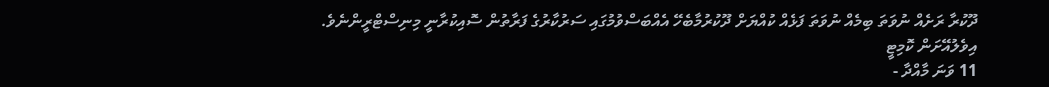ދޫކުރާ ރަށެއް ނުވަތަ ބިމެއް ނުވަތަ ފަޅެއް ކުއްޔަށް ދޫކުރުމާބެހޭ އެއްބަސްވުމުގައި ސަރުކާރުގެ ފަރާތުން ސޮއިކުރާނީ މިނިސްޓްރީންނެވެ.
އިވެލުއޭށަން ކޮމިޓީ
11 ވަނަ މާއްދާ -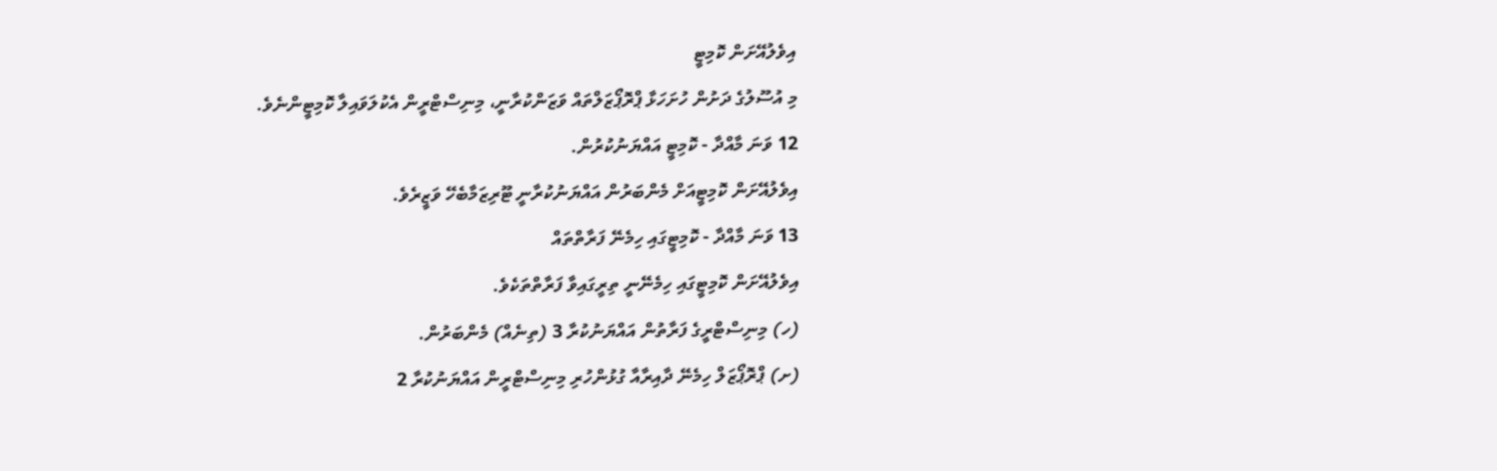އިވެލުއޭށަން ކޮމިޓީ
މި އުސޫލުގެ ދަށުން ހުށަހަޅާ ޕްރޮޕޯޒަލްތައް ވަޒަންކުރާނީ، މިނިސްޓްރީން އެކުލަވައިލާ ކޮމިޓީންނެވެ.
12 ވަނަ މާއްދާ - ކޮމިޓީ އައްޔަނުކުރުން.
އިވެލުއޭށަން ކޮމިޓީއަށް މެންބަރުން އައްޔަނުކުރާނީ ޓޫރިޒަމާބެހޭ ވަޒީރެވެ.
13 ވަނަ މާއްދާ - ކޮމިޓީގައި ހިމެނޭ ފަރާތްތައް
އިވެލުއޭށަން ކޮމިޓީގައި ހިމެނޭނީ ތިރީގައިވާ ފަރާތްތަކެވެ.
(ހ) މިނިސްޓްރީގެ ފަރާތުން އައްޔަނުކުރާ 3 (ތިނެއް) މެންބަރުން.
(ށ) ޕްރޮޕޯޒަލް ހިމެނޭ ދާއިރާއާ ގުޅުންހުރި މިނިސްޓްރީން އައްޔަނުކުރާ 2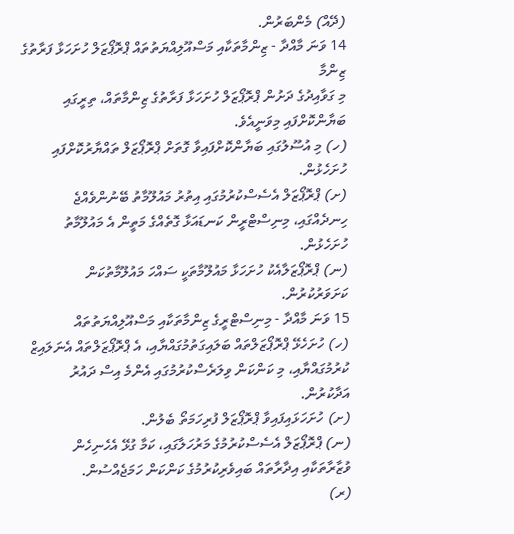(ދޭއް) މެންބަރުން.
14 ވަނަ މާއްދާ - ޒިންމާތަކާއި މަސްއޫލިއްޔަތުތައް ޕްރޮޕޯޒަލް ހުށަހަޅާ ފަރާތުގެ ޒިންމާ
މި ގަވާއިދުގެ ދަށުން ޕްރޮޕޯޒަލް ހުށަހަޅާ ފަރާތުގެ ޒިންމާތައް، ތިރީގައި ބަޔާންކޮށްފައި މިވަނީއެވެ.
(ހ) މި އުސޫލުގައި ބަޔާންކޮށްފައިވާ ގޮތަށް ޕްރޮޕޯޒަލް ތައްޔާރުކޮށްފައި ހުށަހެޅުން.
(ށ) ޕްރޮޕޯޒަލް އެސެސްކުރުމުގައި އިތުރު މައުލޫމާތު ބޭނުންވެއްޖެ ހިނދެއްގައި، މިނިސްޓްރީން ކަނޑައަޅާ ގޮތެއްގެ މަތީން އެ މައުލޫމާތު ހުށަހެޅުން.
(ނ) ޕްރޮޕޯޒަލާއެކު ހުށަހަޅާ މައުލޫމާތަކީ ސައްހަ މައުލޫމާތުކަން ކަށަވަރުކުރުން.
15 ވަނަ މާއްދާ - މިނިސްޓްރީގެ ޒިންމާތަކާއި މަސްއޫލިއްޔަތުތައް
(ހ) ހުށަހެޅޭ ޕްރޮޕޯޒަލްތައް ބަލައިގަތުމުގައްޔާއި، އެ ޕްރޮޕޯޒަލްތައް އެނަލައިޒް ކުރުމުގައްޔާއި، މި ކަންކަން ވިލަރެސްކުރުމުގައި އެންމެ އިސް ދައުރު އަދާކުރުން.
(ށ) ހުށަހަޅައިފައިވާ ޕްރޮޕޯޒަލް ފުރިހަމަތޯ ބެލުން.
(ނ) ޕްރޮޕޯޒަލް އެސެސްކުރުމުގެ މަރުހަލާގައި، ކަމާ ގުޅޭ އެހެނިހެން ވުޒާރާތަކާއި އިދާރާތައް ބައިވެރިކުރުމުގެ ކަންކަން ހަމަޖެއްސުން.
(ރ)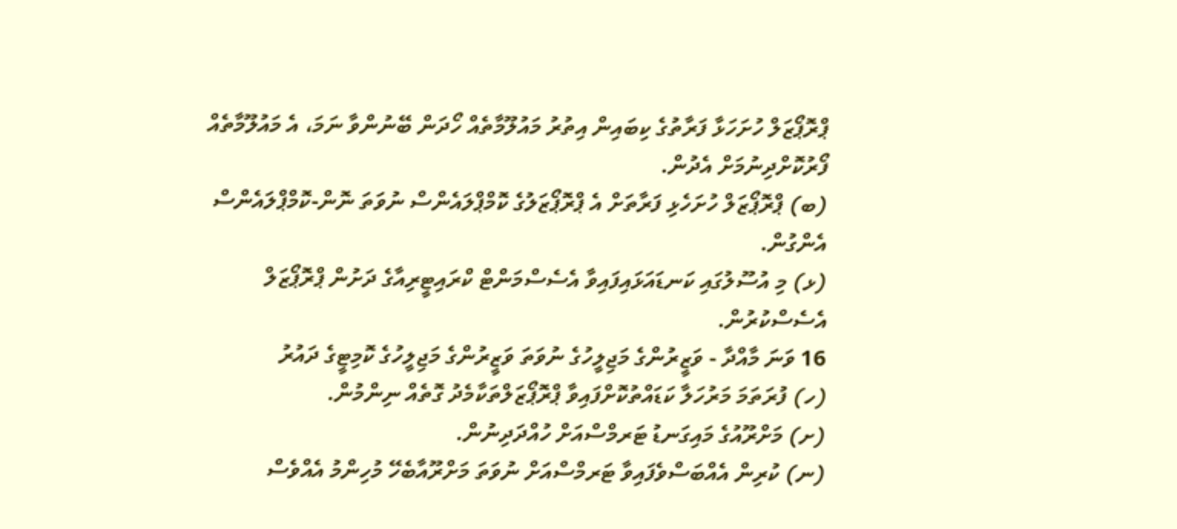ޕްރޮޕޯޒަލް ހުށަހަޅާ ފަރާތުގެ ކިބައިން އިތުރު މައުލޫމާތެއް ހޯދަން ބޭނުންވާ ނަމަ، އެ މައުލޫމާތެއް ފޯރުކޮށްދިނުމަށް އެދުން.
(ބ) ޕްރޮޕޯޒަލް ހުށަހެޅި ފަރާތަށް އެ ޕްރޮޕޯޒަލުގެ ކޮމްޕްލައެންސް ނުވަތަ ނޮން-ކޮމްޕްލައެންސް އެންގުން.
(ޅ) މި އުސޫލުގައި ކަނޑައަޅައިފައިވާ އެސެސްމަންޓް ކްރައިޓީރިއާގެ ދަށުން ޕްރޮޕޯޒަލް އެސެސްކުރުން.
16 ވަނަ މާއްދާ - ވަޒީރުންގެ މަޖިލީހުގެ ނުވަތަ ވަޒީރުންގެ މަޖިލީހުގެ ކޮމިޓީގެ ދައުރު
(ހ) ފުރަތަމަ މަރުހަލާ ކަޑައްތުކޮށްފައިވާ ޕްރޮޕޯޒަލްތަކާމެދު ގޮތެއް ނިންމުން.
(ށ) މަށްރޫއުގެ މައިގަނޑު ޓަރމްސްއަށް ހުއްދަދިނުން.
(ނ) ކުރިން އެއްބަސްވެފައިވާ ޓަރމްސްއަށް ނުވަތަ މަށްރޫއާބެހޭ މުހިންމު އެއްވެސް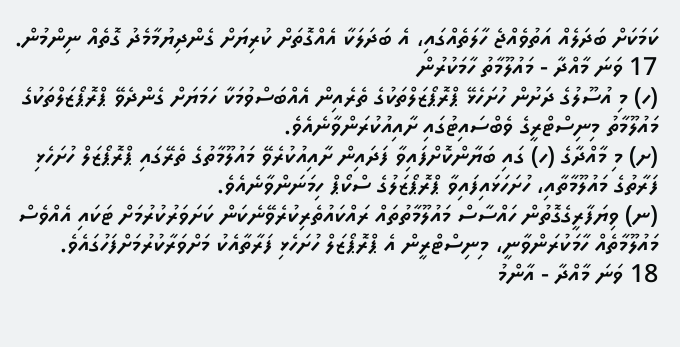ކަމަކަށް ބަދަލެއް އަތުވެއްޖެ ހާލަތެއްގައި، އެ ބަދަލަކާ އެއްގޮތަށް ކުރިޔަށް ގެންދިޔުމާމެދު ގޮތެއް ނިންމުން.
17 ވަނަ މާއްދާ - މައުލޫމާތު ހާމަކުރުން
(ހ) މި އުސޫލުގެ ދަށުން ހުށަހެޅޭ ޕްރޮޕޯޒަލްތަކުގެ ތެރެއިން އެއްބަސްވުމަކާ ހަމަޔަށް ގެންދެވޭ ޕްރޮޕޯޒަލްތަކުގެ މައުލޫމާތު މިނިސްޓްރީގެ ވެބްސައިޓުގައި ށާއިއުކުރަންވާނެއެވެ.
(ށ) މި މާއްދާގެ (ހ) ގައި ބަޔާންކޮށްފައިވާ ފަދައިން ށާއިއުކުރެވޭ މައުލޫމާތުގެ ތެރޭގައި ޕްރޮޕޯޒަލް ހުށަހެޅި ފަރާތުގެ މައުލޫމާތާއި، ހުށަހަޅައިފައިވާ ޕްރޮޕޯޒަލުގެ ސްކޯޕް ހިމަނަންވާނެއެވެ.
(ނ) ވިޔަފާރީގެގޮތުން ހައްސާސް މައުލޫމާތުތައް ރައްކައުތެރިކުރެވޭނެކަން ކަށަވަރުކުރުމަށް ޓަކައި އެއްވެސް މައުލޫމާތެއް ހާމަކުރަންވާނީ، މިނިސްޓްރީން އެ ޕްރޮޕޯޒަލް ހުށަހެޅި ފަރާތާއެކު މަށްވަރާކުރުމަށްފަހުގައެވެ.
18 ވަނަ މާއްދާ - އާންމު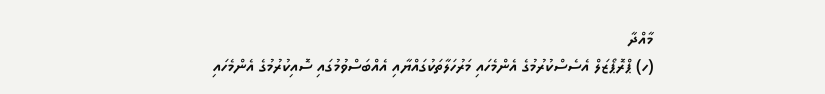މާއްދާ
(ހ) ޕްރޮޕޯޒަލް އެސެސްކުރުމުގެ އެންމެހައި މަރުހަލާތަކުގައްޔާއި އެއްބަސްވުމުގައި ސޮއިކުރުމުގެ އެންމެހައި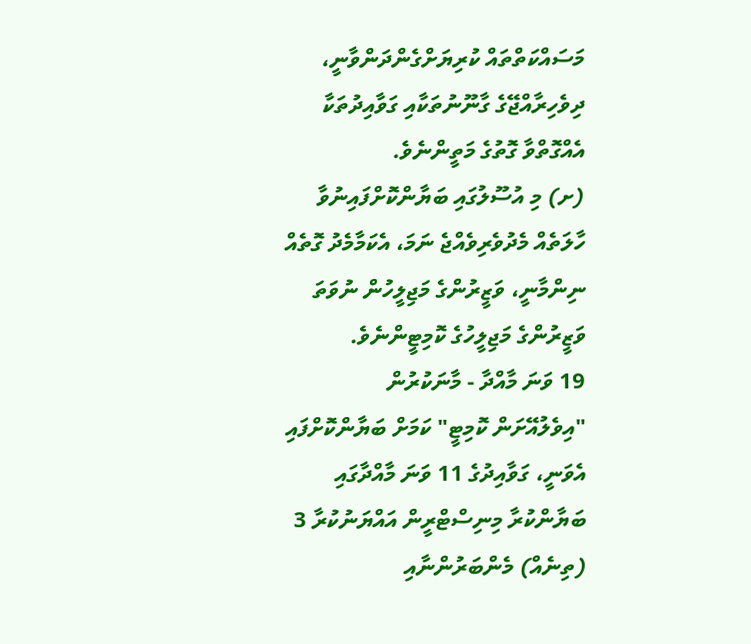މަސައްކަތްތައް ކުރިޔަށްގެންދަންވާނީ، ދިވެހިރާއްޖޭގެ ގާނޫނުތަކާއި ގަވާއިދުތަކާ އެއްގޮތްވާ ގޮތުގެ މަތީންނެވެ.
(ށ) މި އުސޫލުގައި ބަޔާންކޮށްފައިނުވާ ހާލަތެއް މެދުވެރިވެއްޖެ ނަމަ، އެކަމާމެދު ގޮތެއް ނިންމާނީ، ވަޒީރުންގެ މަޖިލީހުން ނުވަތަ ވަޒީރުންގެ މަޖިލީހުގެ ކޮމިޓީންނެވެ.
19 ވަނަ މާއްދާ - މާނަކުރުން
"އިވެލުއޭށަން ކޮމިޓީ" ކަމަށް ބަޔާންކޮށްފައި އެވަނީ، ގަވާއިދުގެ 11 ވަނަ މާއްދާގައި ބަޔާންކުރާ މިނިސްޓްރީން އައްޔަނުކުރާ 3 (ތިނެއް) މެންބަރުންނާއި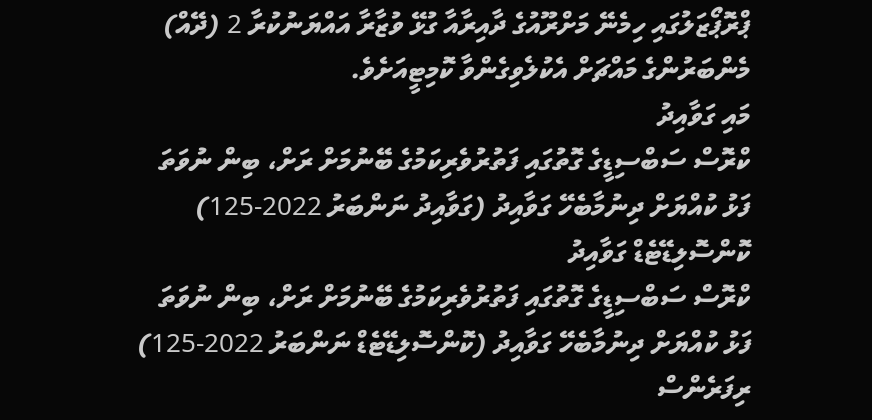ޕްރޮޕޯޒަލުގައި ހިމެނޭ މަށްރޫއުގެ ދާއިރާއާ ގުޅޭ ވުޒާރާ އައްޔަނުކުރާ 2 (ދޭއް) މެންބަރުންގެ މައްޗަށް އެކުލެވިގެންވާ ކޮމިޓީއަށެވެ.
މައި ގަވާއިދު
ކްރޮސް ސަބްސިޑީގެ ގޮތުގައި ފަތުރުވެރިކަމުގެ ބޭނުމަށް ރަށް، ބިން ނުވަތަ ފަޅު ކުއްޔަށް ދިނުމާބެހޭ ގަވާއިދު (ގަވާއިދު ނަންބަރު 2022-125)
ކޮންސޮލިޑޭޓެޑް ގަވާއިދު
ކްރޮސް ސަބްސިޑީގެ ގޮތުގައި ފަތުރުވެރިކަމުގެ ބޭނުމަށް ރަށް، ބިން ނުވަތަ ފަޅު ކުއްޔަށް ދިނުމާބެހޭ ގަވާއިދު (ކޮންސޮލިޑޭޓެޑް ނަންބަރު 2022-125)
ރިފަރެންސް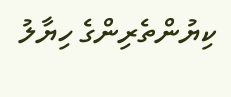ކިޔުންތެރިންގެ ހިޔާލު